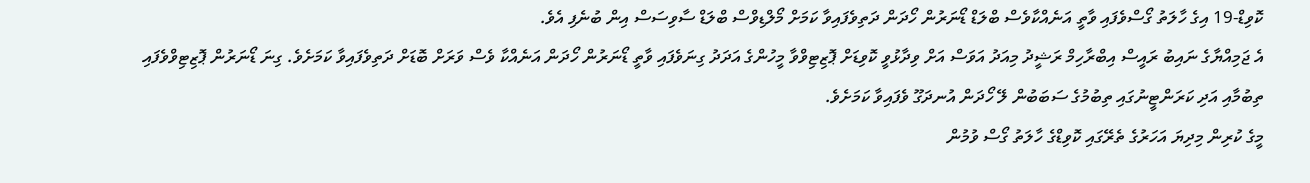ކޮވިޑް-19 އިގެ ހާލަތު ގޯސްވެފައި ވާތީ އަނެއްކާވެސް ބްލަޑް ޑޯނަރުން ހޯދަން ދަތިވެފައިވާ ކަމަށް މޯލްޑިވްސް ބްލަޑް ސާވިސަސް އިން ބުނެފި އެވެ.
އެ ޖަމިއްޔާގެ ނައިބު ރައީސް އިބްރާހިމް ރަޝީދު މިއަދު އަވަސް އަށް ވިދާޅުވީ ކޮވިޑަށް ޕޮޒިޓިވްވާ މީހުންގެ އަދަދު ގިނަވެފައި ވާތީ ޑޯނަރުން ހޯދަން އަނެއްކާ ވެސް ވަރަށް ބޮޑަށް ދަތިވެފައިވާ ކަމަށެވެ. ގިނަ ޑޯނަރުން ޕޮޒިޓިވްވެފައި ތިބުމާއި އަދި ކަރަންޓީނުގައި ތިބުމުގެ ސަބަބުން ލޭ ހޯދަން އުނދަގޫ ވެފައިވާ ކަމަށެވެ.
މީގެ ކުރިން މިދިޔަ އަހަރުގެ ތެރޭގައި ކޮވިޑްގެ ހާލަތު ގޯސް ވުމުން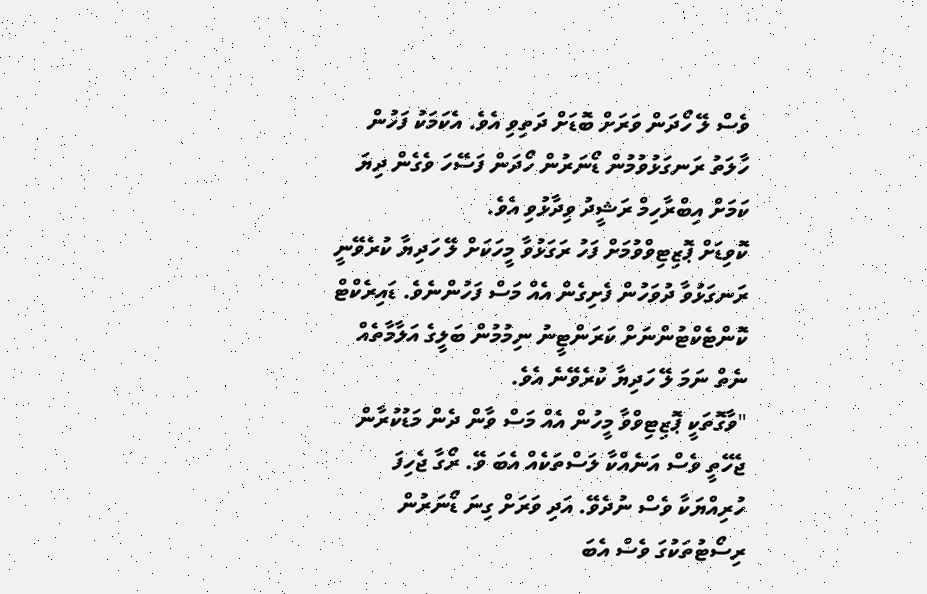ވެސް ލޭ ހޯދަން ވަރަށް ބޮޑަށް ދަތިވި އެވެ. އެކަމަކު ފަހުން ހާލަތު ރަނގަޅުވުމުން ޑޯނަރުން ހޯދަން ފަސޭހަ ވެގެން ދިޔަ ކަމަށް އިބްރާހިމް ރަޝީދު ވިދާޅުވި އެވެ.
ކޮވިޑަށް ޕޮޒިޓިވްވުމަށް ފަހު ރަގަޅުވާ މީހަކަށް ލޭ ހަދިޔާ ކުރެވޭނީ ރަނގަޅުވާ ދުވަހުން ފެށިގެން އެއް މަސް ފަހުންނެވެ. ޑައިރެކްޓް ކޮންޓެކްޓުންނަށް ކަރަންޓީނު ނިމުމުން ބަލީގެ އަލާމާތެއް ނެތް ނަމަ ލޭ ހަދިޔާ ކުރެވޭނެ އެވެ.
"ވާގޮތަކީ ޕޮޒިޓިވްވާ މީހުން އެއް މަސް ވާން ދެން މަޑުކުރާން ޖެހޭތީ ވެސް އަނެއްކާ ލަސްތަކެއް އެބަ ވޭ. ރޯގާ ޖެހިފަ ހުރިއްޔަކާ ވެސް ނުދެވޭ. އަދި ވަރަށް ގިނަ ޑޯނަރުން ރިސޯޓުތަކުގަ ވެސް އެބަ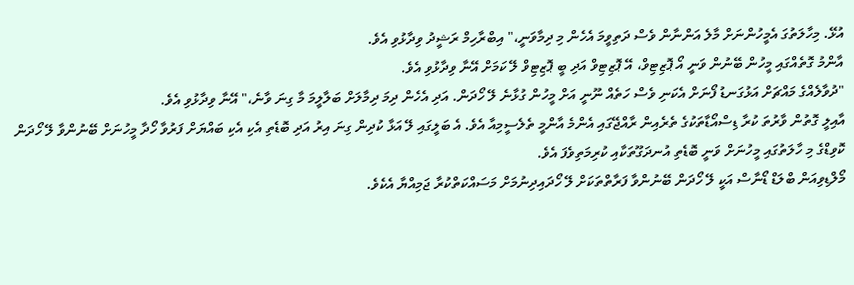އުޅޭ. މިހާލަތުގަ އެމީހުންނަށް މާލެ އަންނާން ވެސް ދަތިވީމަ އެހެން މި ދިމާވަނީ،" އިބްރާހިމް ރަޝީދު ވިދާޅުވި އެވެ.
އާންމު ގޮތެއްގައި މީހުން ބޭނުން ވަނީ އޯ ޕޮޒިޓިވް، އޭ ޕޮޒިޓިވް އަދި ބީ ޕޮޒިޓިވް ލޭ ކަމަށް އޭނާ ވިދާޅުވި އެވެ.
"ދުވާލެއްގެ މައްޗަށް އަޅުގަނޑު ފޯނަށް އެކަނި ވެސް ހަތެއް ނޫނީ އަށް މީހުން ގުޅާނެ ލޭ ހޯދަން. އަދި އެހެން ދިމަ ދިމާލަށް ބަލާލީމަ މާ ގިނަ ވާނެ،" އޭނާ ވިދާޅުވި އެވެ.
އާއިލީ ގޮތުން ވާރުތަ ކުރާ ޑިސްއޯޑާތަކުގެ ތެރެއިން ރާއްޖޭގައި އެންމެ އާންމީ ތެލެސީމިއާ އެވެ. އެ ބަލީގައި ލޭ އަޅާ ކުދިން ގިނަ އިރު އަދި ބޮޑެތި އެކި އެކި ބައްޔަށް ފަރުވާ ހޯދާ މީހުނަށް ބޭނުންވާ ލޭ ހޯދަން ކޮވިޑްގެ މި ހާލަތުގައި މީހުނަށް ވަނީ ބޮޑެތި އުނދަގޫތަކާއި ކުރިމަތިވެފަ އެވެ.
މޯލްޑިވިއަން ބްލަޑް ޑޯނާސް އަކީ ލޭ ހޯދަން ބޭނުންވާ ފަރާތްތަކަށް ލޭ ހޯދައިދިނުމަށް މަސައްކަތްކުރާ ޖަމިއްޔާ އެކެވެ.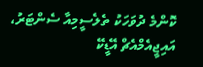ކޮންމެ ދުވަހަކު ތެލެސީމިއާ ސެންޓަރު، އައިޖީއެމްއެޗް އޭޑީކޭ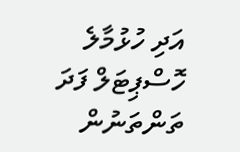އަދި ހުޅުމާލެ ހޮސްޕިޓަލް ފަދަ ތަންތަނުން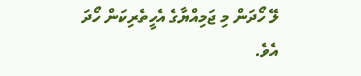ލޭ ހޯދަން މި ޖަމިއްޔާގެ އެހީތެރިކަން ހޯދަ އެވެ.